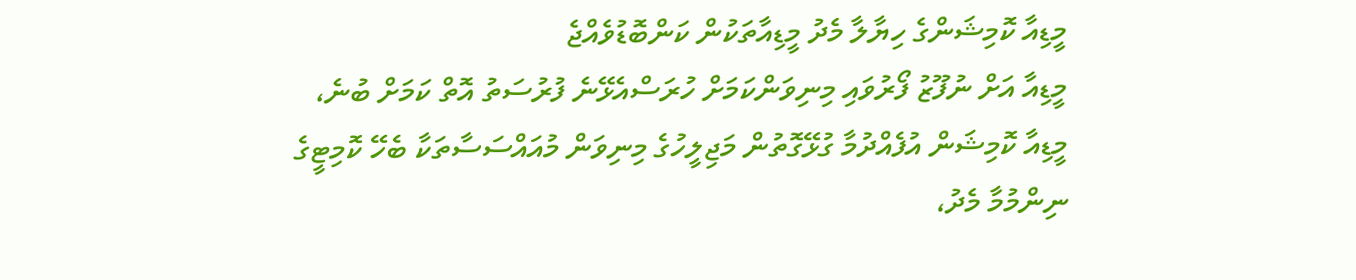މީޑިއާ ކޮމިޝަންގެ ހިޔާލާ މެދު މީޑިއާތަކުން ކަންބޮޑުވެއްޖެ
މީޑިއާ އަށް ނުފޫޒު ފޯރުވައި މިނިވަންކަމަށް ހުރަސްއެޅޭނެ ފުރުސަތު އޮތް ކަމަށް ބުނެ، މީޑިއާ ކޮމިޝަން އުފެއްދުމާ ގުޅޭގޮތުން މަޖިލީހުގެ މިނިވަން މުއައްސަސާތަކާ ބެހޭ ކޮމިޓީގެ ނިންމުމާ މެދު،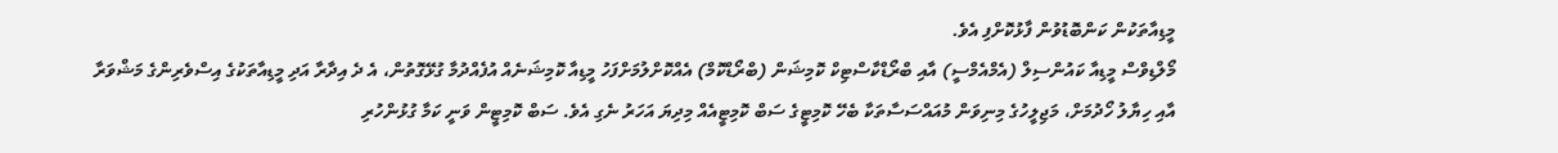މީޑިއާތަކުން ކަންބޮޑުވުން ފާޅުކޮށްފި އެވެ.
މޯލްޑިވްސް މީޑިއާ ކައުންސިލް (އެމްއެމްސީ) އާއި ބްރޯޑްކާސްޓިކް ކޮމިޝަން (ބްރޯޑްކޮމް) އެއްކޮށްލުމަށްފަހު މީޑިއާ ކޮމިޝަނެއް އުފެއްދުމާ ގުޅޭގޮތުން، އެ ދެ އިދާރާ އަދި މީޑިއާތަކުގެ އިސްވެރިންގެ މަޝްވަރާ އާއި ހިޔާލު ހޯދުމަށް، މަޖިލީހުގެ މިނިވަން މުއައްސަސާތަކާ ބެހޭ ކޮމިޓީގެ ސަބް ކޮމިޓީއެއް މިދިޔަ އަހަރު ނެގި އެވެ. ސަބް ކޮމިޓީން ވަނީ ކަމާ ގުޅުންހުރި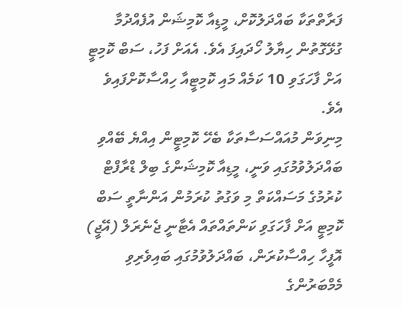ފަރާތްތަކާ ބައްދަލުކޮށް، މީޑިއާ ކޮމިޝަން އުފެއްދުމާ ގުޅޭގޮތުން ހިޔާލު ހޯދައިފަ އެވެ. އެއަށް ފަހު، ސަބް ކޮމިޓީ އަށް ފާހަގަވި 10 ކަމެއް މައި ކޮމިޓީއާ ހިއްސާކޮށްފައިވެ އެވެ.
މިނިވަން މުއައްސަސާތަކާ ބެހޭ ކޮމިޓީން އިއްޔެ ބޭއްވި ބައްދަލުވުމުގައި ވަނީ، މީޑިއާ ކޮމިޝަންގެ ބިލް ޑްރާފްޓް ކުރުމުގެ މަސައްކަތް މި ވަގުތު ކުރަމުން އަންނާތީ ސަބް ކޮމިޓީ އަށް ފާހަގަވި ކަންތައްތައް އެޓާނީ ޖެނެރަލް (އޭޖީ) އޮފީހާ ހިއްސާކުރަން، ބައްދަލުވުމުގައި ބައިވެރިވި މެމްބަރުންގެ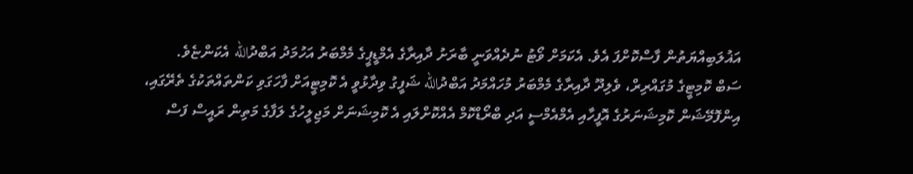އަޣުލަބިއްޔަތުން ފާސްކޮށްފަ އެވެ. އެކަމަށް ވޯޓު ނުދެއްވަނީ ބާރަށު ދާއިރާގެ އެމްޑީޕީގެ މެމްބަރު އަހުމަދު އަބްދުالله އެކަންޏެވެ.
ސަބް ކޮމިޓީގެ މުގައްރިރް، ވެލިދޫ ދާއިރާގެ މެމްބަރު މުހައްމަދު އަބްދުالله ޝަފީގު ވިދާޅުވީ އެ ކޮމިޓީއަށް ފާހަގަވި ކަންތައްތަކުގެ ތެރޭގައި، އިންފޮމޭޝަން ކޮމިޝަނަރުގެ އޮފީހާއި އެމްއެމްސީ އަދި ބްރޯޑްކޮމް އެއްކޮށްލައި އެ ކޮމިޝަނަށް މަޖިލީހުގެ ލަފާގެ މަތިން ރައީސް ފަސް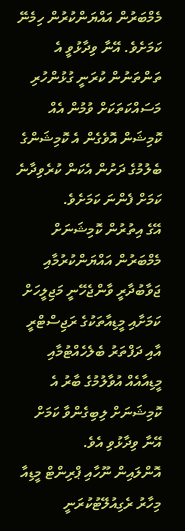މެމްބަރުން އައްޔަންކުރުން ހިމެނޭ ކަމަށެވެ. އޭނާ ވިދާޅުވީ އެ ތަންތަނުން ކުރަނީ ގުޅުންހުރި މަސައްކަތަކަށް ވުމުން އެއް ކޮމިޝަން އޮވެގެން އެ ކޮމިޝަންގެ ބެލުމުގެ ދަށުން އެކަން ކުރެވިދާނެ ކަމަށް ފެންނަ ކަމަށެވެ.
އޭގެ އިތުރުން ކޮމިޝަނަށް މެމްބަރުން އައްޔަންކުރުމާއި ޖަވާބުދާރީ ވާންޖެހޭނީ މަޖިލީހަށް ކަމަށާއި މީޑިއާތަކުގެ ރަޖިސްޓްރީ އާއި ދަފްތަރު ބެލެހެއްޓުމާއި މީޑިއާއެއް އުވާލުމުގެ ބާރު އެ ކޮމިޝަނަށް ލިބިގެންވާ ކަމަށް އޭނާ ވިދާޅުވި އެވެ.
އޮންލައިން ނޫހާއި ޕްރިންޓް މީޑިއާ މިހާރު ރެގިއުލޭޓުކުރަނީ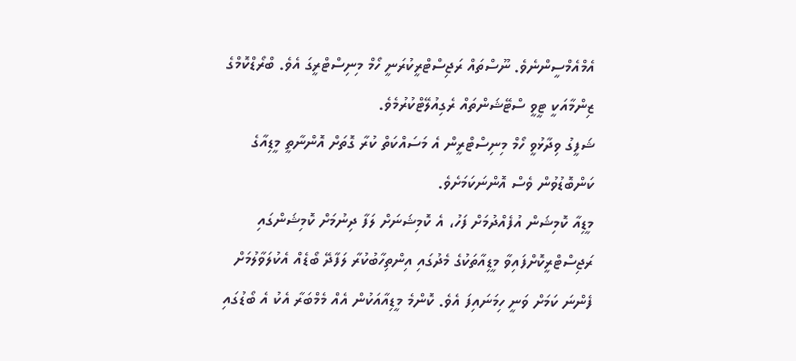އެމްއެމްސީންނެވެ. ނޫސްތައް ރަޖިސްޓްރީކުރަނީ ހޯމް މިނިސްޓްރީގަ އެވެ. ބްރޯޑްކޮމްގެ ޒިންމާއަކީ ޓީވީ ސްޓޭޝަންތައް ރެގިއުލޭޓްކުރުމެވެ.
ޝަފީގު ވިދާޅުވީ ހޯމް މިނިސްޓްރީން އެ މަސައްކަތް ކުރާ ގޮތަށް އޮންނާތީ މީޑިއާގެ ކަންބޮޑުވުން ވެސް އޮންނަކަމަށެވެ.
މީޑިއާ ކޮމިޝަން އުފެއްދުމަށް ފަހު، އެ ކޮމިޝަނަށް ލަފާ ދިނުމަށް ކޮމިޝަންގައި ރަޖިސްޓްރީކޮށްފައިވާ މީޑިއާތަކުގެ މެދުގައި އިންތިހާބުކުރާ ލަފާދޭ ބޯޑެއް އެކުލަވާލުމަށް ފެންނަ ކަމަށް ވަނީ ހިމަނައިފަ އެވެ. ކޮންމެ މީޑިއާއަކުން އެއް މެމްބަރާ އެކު އެ ބޯޑުގައި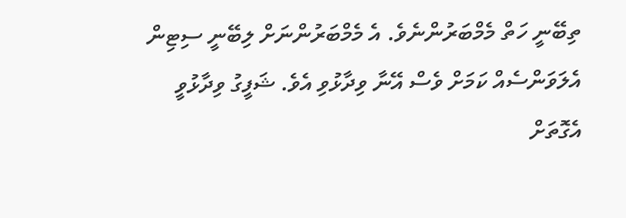ތިބޭނީ ހަތް މެމްބަރުންނެވެ. އެ މެމްބަރުންނަށް ލިބޭނީ ސިޓިން އެލަވަންސެއް ކަމަށް ވެސް އޭނާ ވިދާޅުވި އެވެ. ޝަފީގު ވިދާޅުވީ އެގޮތަށް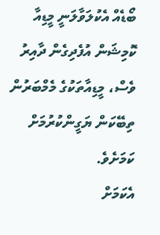ބޯޑެއް އެކުލަވާލަނީ މީޑިއާ ކޮމިޝަން އުފެދިގެން ދާއިރު ވެސް، މީޑިއާތަކުގެ މެމްބަރުން ތިބޭކަން ޔަގީންކުރުމަށް ކަމަށެވެ.
އެކަމަށް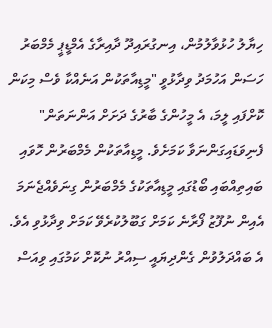ހިޔާލު ހުޅުވާލުމުން، އިނގުރައިދޫ ދާއިރާގެ އެމްޑީޕީ މެމްބަރު ހަސަން އަހުމަދު ވިދާޅުވީ "މީޑިއާތަކުން އަނެއްކާ ވެސް މިކަން ކޮށްފައި ލީމަ، އެ މީހުންގެ ބާރުގެ ދަށަށް އަންނަތަން" ފެނިވަޑައިގަންނަވާ ކަމަށެވެ. މީޑިއާތަކުން މެމްބަރުން ހޮވައި ބައިތިއްބައި ބޯޑުގައި މީޑިއާތަކުގެ މެމްބަރުން ގިނަވެއްޖެނަމަ އެއިން ނުފޫޒު ފޯރާނެ ކަމަށް ގަބޫލުކުރެވޭ ކަމަށް ވިދާޅުވި އެވެ.
އެ ބައްދަލުވުން ގެންދިޔައީ ސިއްރު ނުކޮށް ކަމުގައި ވިއަސް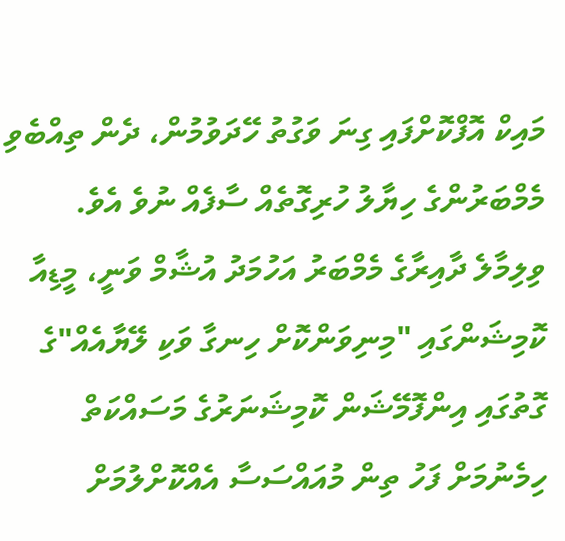މައިކް އޮފްކޮށްފައި ގިނަ ވަގުތު ހޭދަވުމުން، ދެން ތިއްބެވި މެމްބަރުންގެ ހިޔާލު ހުރިގޮތެއް ސާފެއް ނުވެ އެވެ.
ވިލިމާލެ ދާއިރާގެ މެމްބަރު އަހުމަދު އުޝާމް ވަނީ، މީޑިއާ ކޮމިޝަންގައި "މިނިވަންކޮށް ހިނގާ ވަކި ލޭޔާއެއް"ގެ ގޮތުގައި އިންފޮމޭޝަން ކޮމިޝަނަރުގެ މަސައްކަތް ހިމެނުމަށް ފަހު ތިން މުއައްސަސާ އެއްކޮށްލުމަށް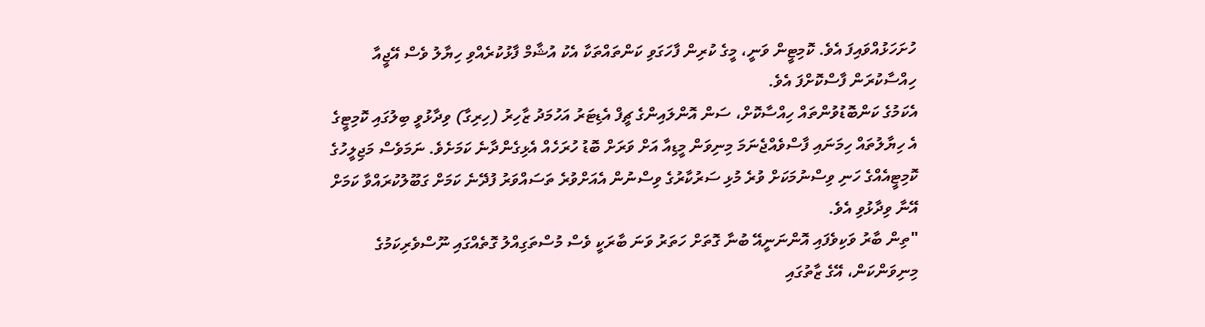ހުށަހަޅުއްވައިފަ އެވެ. ކޮމިޓީން ވަނީ، މީގެ ކުރިން ފާހަގަވި ކަންތައްތަކާ އެކު އުޝާމް ފާޅުކުރެއްވި ހިޔާލު ވެސް އޭޖީއާ ހިއްސާކުރަން ފާސްކޮށްފަ އެވެ.
އެކަމުގެ ކަންބޮޑުވުންތައް ހިއްސާކޮށް، ސަން އޮންލައިންގެ ޗީފް އެޑިޓަރު އަހުމަދު ޒާހިރު (ހިރިގާ) ވިދާޅުވީ ބިލުގައި ކޮމިޓީގެ އެ ހިޔާލުތައް ހިމަނައި ފާސްވެއްޖެނަމަ މިނިވަން މީޑިއާ އަށް ވަރަށް ބޮޑު ހުރަހެއް އެޅިގެންދާނެ ކަމަށެވެ. ނަމަވެސް މަޖިލީހުގެ ކޮމިޓީއެއްގެ ހަނި ވިސްނުމަކަށް ވުރެ މުޅި ސަރުކާރުގެ ވިސްނުން އެއަށްވުރެ ތަސައްވަރު ފުދޭނެ ކަމަށް ގަބޫލުކުރައްވާ ކަމަށް އޭނާ ވިދާޅުވި އެވެ.
"ތިން ބާރު ވަކިވެފައި އޮންނަނީއޭ ބުނާ ގޮތަށް ހަތަރު ވަނަ ބާރަކީ ވެސް މުސްތަގިއްލު ގޮތެއްގައި ނޫސްވެރިކަމުގެ މިނިވަންކަން، އޭގެ ޒާތުގައި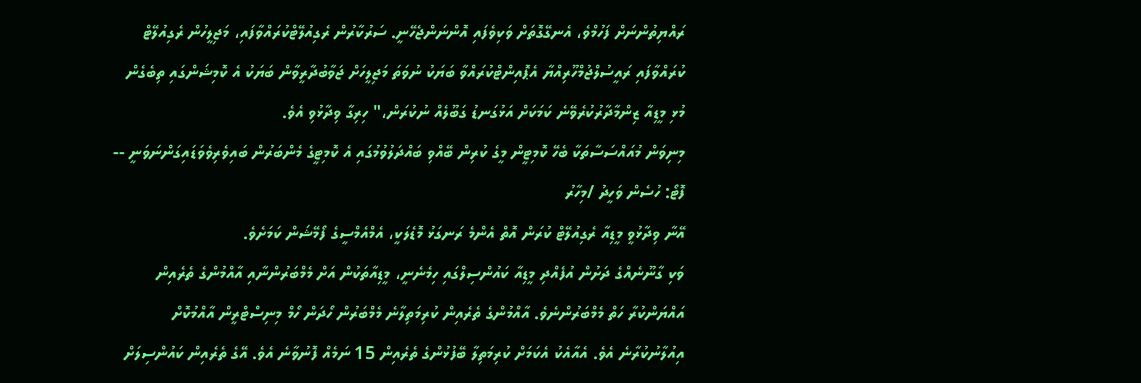ރައްޔިތުންނަށް ފަހުމްވެ، އެނގޭގޮތަށް ވަކިވެފައި އޮންނަންޖެހޭނީ. ސަރުކާރުން ރެގިއުލޭޓްކުރައްވާފައި، މަޖިލީހުން ރެގިއުލޭޓް ކުރައްވާފައި ރައީސުލްޖުމްހޫރިއްޔާ އެޕޮއިންޓްކުރައްވާ ބަޔަކު ނުވަތަ މަޖިލީހަށް ޖަވާބުދާރީވާން ބަޔަކު އެ ކޮމިޝަންގައި ތިބެގެން މުޅި މީޑިއާ ޒިންމާދާރުކުރެވޭނެ ކަމަކަށް އަޅުގަނޑު ގަބޫލެއް ނުކުރަން،" ހިރިގާ ވިދާޅުވި އެވެ.
މިނިވަން މުއައްސަސާތަކާ ބެހޭ ކޮމިޓީން މީގެ ކުރިން ބޭއްވި ބައްދަލުވުމުގައި އެ ކޮމިޓީގެ މެންބަރުން ބައިވެރިވެވަޑައިގަންނަވަނީ -- ފޮޓޯ: ހުސެން ވަހީދު /މިހާރު
އޭނާ ވިދާޅުވީ މީޑިއާ ރެގިއުލޭޓް ކުރަން އޮތް އެންމެ ރަނގަޅު މޮޑެލަކީ، އެމްއެމްސީގެ ފޯމޭޝަން ކަމަށެވެ.
ވަކި ގާނޫނެއްގެ ދަށުން އުފެއްދި މީޑިއާ ކައުންސިލްގައި ހިމެނެނީ، މީޑިއާތަކުން އަށް މެމްބަރުންނާއި އާއްމުންގެ ތެރެއިން އައްޔަންކުރާ ހަތް މެމްބަރުންނެވެ. އާއްމުންގެ ތެރެއިން ކުރިމަތިލާނެ މެމްބަރުން ހޯދަން ހޯމް މިނިސްޓްރީން އާއްމުކޮށް އިއުލާނުކުރާނެ އެވެ. އެއާއެކު އެކަމަށް ކުރިމަތިލާ ބޭފުޅުންގެ ތެރެއިން 15 ނަމެއް ފޮނުވާނެ އެވެ. އޭގެ ތެރެއިން ކައުންސިލަށް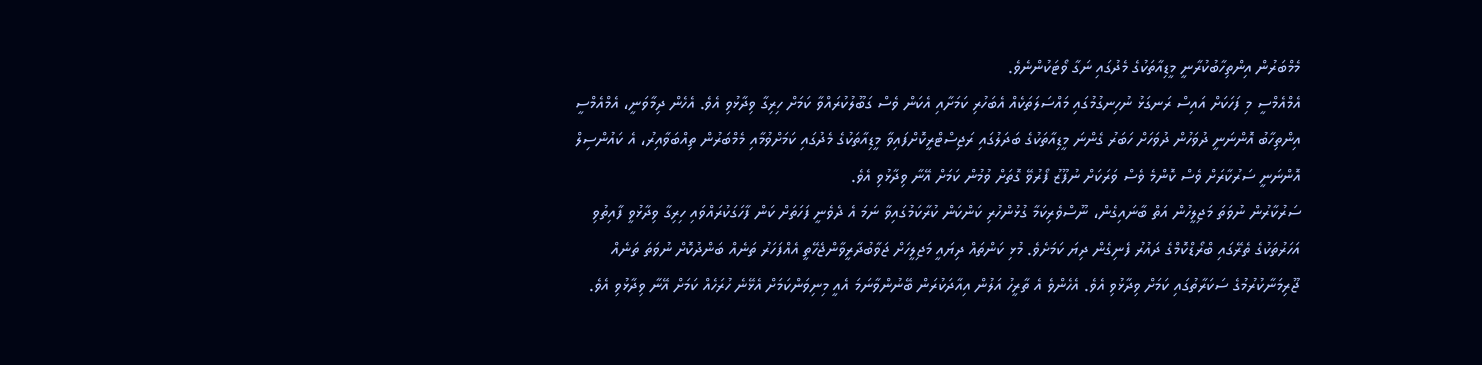މެމްބަރުން އިންތިހާބުކުރާނީ މީޑިއާތަކުގެ މެދުގައި ނަގާ ވޯޓަކުންނެވެ.
އެމްއެމްސީ މި ފަހަކަށް އައިސް ރަނގަޅު ނުހިނގުމުގައި މައްސަލަތަކެއް އެބަހުރި ކަމަށާއި އެކަން ވެސް ގަބޫލުކުރައްވާ ކަމަށް ހިރިގާ ވިދާޅުވި އެވެ. އެހެން ދިމާވަނީ، އެމްއެމްސީ އިންތިހާބު އޮންނަނީ ދުވަހުން ދުވަހަށް ހަބަރު ގެންނަ މީޑިއާތަކުގެ ބަދަލުގައި ރަޖިސްޓްރީކޮށްފައިވާ މީޑިއާތަކުގެ މެދުގައި ކަމަށްވުމާއި މެމްބަރުން ތިއްބަވާއިރު، އެ ކައުންސިލް އޮންނަނީ ސަރުކާރަށް ވެސް ކޮންމެ ވެސް ވަރަކަށް ނުފޫޒު ފޯރުވޭ ގޮތަށް ވުމުން ކަމަށް އޭނާ ވިދާޅުވި އެވެ.
ސަރުކާރުން ނުވަތަ މަޖިލީހުން އަތް ބާނައިގެން، ނޫސްވެރިކަމާ ގުޅުންހުރި ކަންކަން ކުރާކަމުގައިވާ ނަމަ އެ ދެވެނީ ފަހަތަށް ކަން ފާހަގަކުރައްވައި ހިރިގާ ވިދާޅުވީ ފާއިތުވި އަހަރުތަކުގެ ތެރޭގައި ބްރޯޑްކޮމްގެ ދައުރު ފެނިގެން ދިޔަ ކަމަށެވެ. މުޅި ކަންތައް ދިޔައީ މަޖިލީހަށް ޖަވާބުދާރީވާންޖެހޭތީ އެއްފަހަރު ތަނެއް ބަންދުކޮށް ނުވަތަ ތަނެއް ޖޫރިމަނާކުރުމުގެ ސަކަރާތުގައި ކަމަށް ވިދާޅުވި އެވެ. އެހެންވެ އެ ތާރީހު އަލުން އިއާދަކުރަން ބޭނުންވާނަމަ އެއީ މިނިވަންކަމަށް އެޅޭނެ ހުރަހެއް ކަމަށް އޭނާ ވިދާޅުވި އެވެ.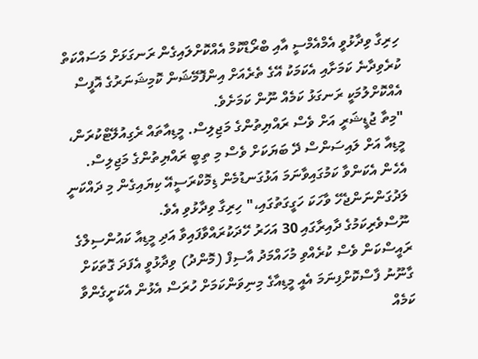ހިރިގާ ވިދާޅުވީ އެމްއެމްސީ އާއި ބްރޯޑްކޮމް އެއްކޮށްލައިގެން ރަނގަޅަށް މަސައްކަތް ކުރެވިދާނެ ކަމަށާއި އެކަމަކު އޭގެ ތެރެއަށް އިންފޮމޭޝަން ކޮމިޝަނަރުގެ އޮފީސް އެއްކޮށްލުމަކީ ރަނގަޅު ކަމެއް ނޫން ކަމަށެވެ.
"މިތާ ޖުޑީޝަރީ އަށް ވެސް ރައްޔިތުންގެ މަޖިލިސް. މީޑިއާތައް ރެގިއުލޭޓްކުރަން، މީޑިއާ އަށް ލައިސަންސް ދޭ ބަޔަކަށް ވެސް މި ތިބީ ރައްޔިތުންގެ މަޖިލިސް. އެހެން އެކަންވާ ކަމުގައިވާނަމަ އަޅުގަނޑުމެން ޑިމޮކްރަސީއޭ ކިޔައިގެން މި ދައްކަނީ ލަދުގަންނަންޖެހޭ ވާހަކަ ހަގީގަތުގައި،" ހިރިގާ ވިދާޅުވި އެވެ.
ނޫސްވެރިކަމުގެ ދާއިރާގައި 30 އަހަރު ހޭދަކުރައްވާފައިވާ އަދި މީޑިއާ ކައުންސިލްގެ ރައީސްކަން ވެސް ކުރެއްވި މުހައްމަދު އާސިފް (މޮންދު) ވިދާޅުވީ އެފަދަ ގޮތަކަށް ގާނޫނު ފާސްކޮށްފިނަމަ އެއީ މީޑިއާގެ މިނިވަންކަމަށް ހުރަސް އެޅުން އެކަށީގެންވާ ކަމެއް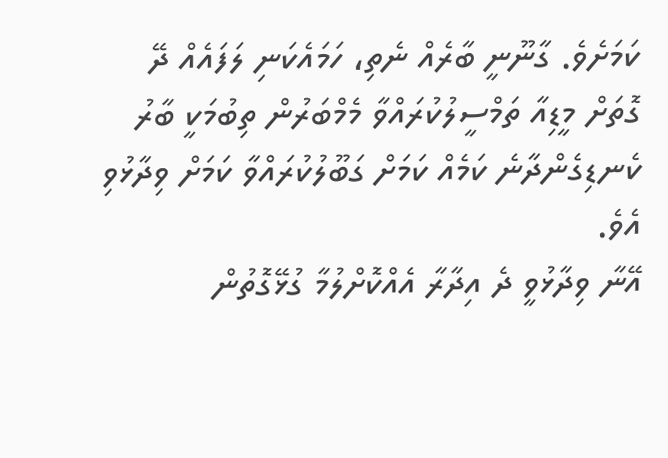ކަމަށެވެ. ގާނޫނީ ބާރެއް ނެތި، ހަމައެކަނި ލަފައެއް ދޭ ގޮތަށް މީޑިއާ ތަމްސީލުކުރައްވާ މެމްބަރުން ތިބުމަކީ ބާރު ކެނޑިގެންދާނެ ކަމެއް ކަމަށް ގަބޫލުކުރައްވާ ކަމަށް ވިދާޅުވި އެވެ.
އޭނާ ވިދާޅުވީ ދެ އިދާރާ އެއްކޮށްލުމާ ގުޅޭގޮތުން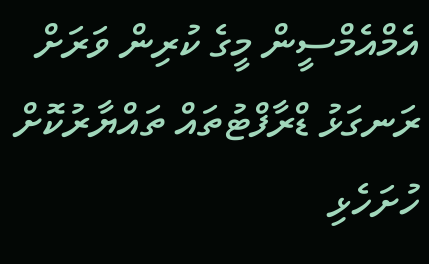އެމްއެމްސީން މީގެ ކުރިން ވަރަށް ރަނގަޅު ޑްރާފްޓުތައް ތައްޔާރުކޮށް ހުށަހެޅި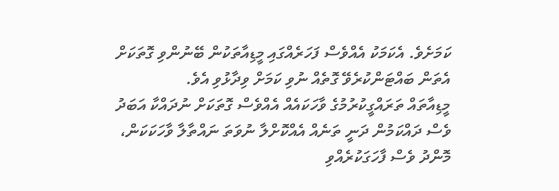ކަމަށެވެ. އެކަމަކު އެއްވެސް ފަހަރެއްގައި މީޑިއާތަކުން ބޭނުންވި ގޮތަކަށް އެތަން ބައްޓަންކުރެވޭ ގޮތެއް ނުވި ކަމަށް ވިދާޅުވި އެވެ.
މީޑިއާތައް ތަރައްގީކުރުމުގެ ވާހަކައެއް އެއްވެސް ގޮތަކަށް ނުދައްކާ އަބަދު ވެސް ދައްކަމުން ދަނީ ތަނެއް އެއްކޮށްލާ ނުވަތަ ނައްތާލާ ވާހަކަކަން، މޮންދު ވެސް ފާހަގަކުރެއްވި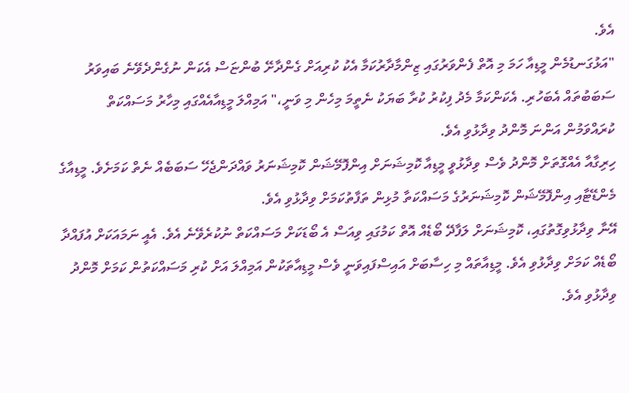އެވެ.
"އަޅުގަނޑުމެން މީޑިއާ ހަމަ މި އޮތް ފެންވަރުގައި ޒިންމާދާރުކަމާ އެކު ކުރިއަށް ގެންދާށޭ ބުންޏަސް އެކަން ނުގެންދެވޭނެ ބައިވަރު ސަބަބުތައް އެބަހުރި. އެކަންކަމާ މެދު ފިކުރު ކުރާ ބަޔަކު ނެތީމަ މިހެން މި ވަނީ،" އަމިއްލަ މީޑިއާއެއްގައި މިހާރު މަސައްކަތް ކުރައްވަމުން އަންނަ މޮންދު ވިދާޅުވި އެވެ.
ހިރިގާއާ އެއްގޮތަށް މޮންދު ވެސް ވިދާޅުވީ މީޑިއާ ކޮމިޝަނަށް އިންފޮމޭޝަން ކޮމިޝަނަރު ވައްދަންޖެހޭ ސަބަބެއް ނެތް ކަމަށެވެ. މީޑިއާގެ މެންޑޭޓާއި އިންފޮމޭޝަން ކޮމިޝަނަރުގެ މަސައްކަތާ މުޅިން ތަފާތުކަމަށް ވިދާޅުވި އެވެ.
އޭނާ ވިދާޅުވިގޮތުގައި، ކޮމިޝަނަށް ލަފާދޭ ބޯޑެއް އޮތް ކަމުގައި ވިއަސް އެ ބޯޑަކަށް މަސައްކަތް ނުކުރެވޭނެ އެވެ. އެއީ ނަމައަކަށް އުފައްދާ ބޯޑެއް ކަމަށް ވިދާޅުވި އެވެ. މީޑިއާތައް މި ހިސާބަށް އައިސްފައިވަނީ ވެސް މީޑިއާތަކުން އަމިއްލަ އަށް ކުރި މަސައްކަތުން ކަމަށް މޮންދު ވިދާޅުވި އެވެ.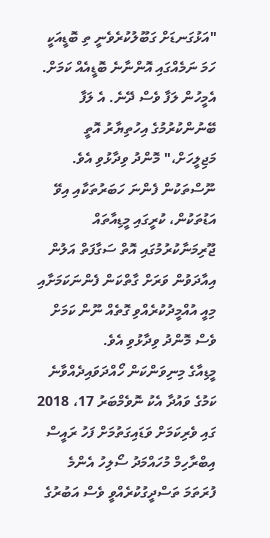"އަޅުގަނޑަށް ގަބޫލުކުރެވެނީ ތި ބޮޑީއަކީ ހަމަ ނަމެއްގައި އޮންނާނެ ބޮޑީއެއް ކަމަށް. އެމީހުން ލަފާ ވެސް ދޭނެ. އެ ލަފާ ބޭނުންކުރުމުގެ އިހުތިޔާރު އޮތީ މަޖިލީހަށް،" މޮންދު ވިދާޅުވި އެވެ.
ނޫސްތަކުން ފެންނަ ހަބަރުތަކާއި އިވޭ އަޑުތަކުން، ކުރީގައި މީޑިއާތައް ޖޫރިމަނާކުރުމުގައި އޮތް ސަގާފަތް އަލުން އިއާދަވުން ވަރަށް ގާތްކަން ފެންނަކަމަށާއި މިއީ އުއްމީދުކުރެއްވި ގޮތެއް ނޫން ކަމަށް ވެސް މޮންދު ވިދާޅުވި އެވެ.
މީޑިއާގެ މިނިވަންކަން ހޯއްދަވައިދެއްވާނެ ކަމުގެ ވައުދާ އެކު ނޮވެމްބަރު 17، 2018 ގައި ވެރިކަމަށް ވަޑައިގަތުމަށް ފަހު ރައީސް އިބްރާހިމް މުހައްމަދު ސޯލިހު އެންމެ ފުރަތަމަ ތަސްދީގުކުރެއްވީ ވެސް އަބުރުގެ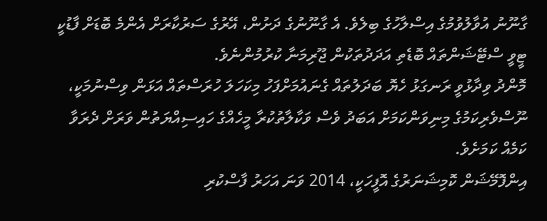ގާނޫނު އުވާލުވުމުގެ އިސްލާހުގެ ބިލެވެ. އެ ގާނޫނުގެ ދަށުން، އޭރުގެ ސަރުކާރަށް އެންމެ ބޮޑަށް ފާޑުކީ ޓީވީ ސްޓޭޝަންތައް ބޮޑެތި އަދަދުތަކުން ޖޫރިމަނާ ކުރުމުންނެވެ.
މޮންދު ވިދާޅުވީ ރަނގަޅު ހެޔޮ ބަދަލުތައް ގެނައުމަށްފަހު މިކަހަލަ ހުރަސްތައް އަޅަން ވިސްނުމަކީ، ނޫސްވެރިކަމުގެ މިނިވަންކަމަށް އަބަދު ވެސް ވަކާލާތުކުރާ މީހެއްގެ ހައިސިއްޔަތުން ވަރަށް ދެރަވާ ކަމެއް ކަމަށެވެ.
އިންފޮމޭޝަން ކޮމިޝަނަރުގެ އޮފީހަކީ، 2014 ވަނަ އަހަރު ފާސްކުރި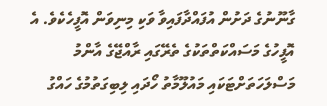ގާނޫނުގެ ދަށުން އުފައްދާފައިވާ ވަކި މިނިވަން އޮފީހެކެވެ. އެ އޮފީހުގެ މަސައްކަތްތަކުގެ ތެރޭގައި ރާއްޖޭގެ އާންމު މަސްލަހަތަށްޓަކައި މައުލޫމާތު ހޯދައި ލިބިގަތުމުގެ ހައްގު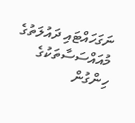ނަގަހައްޓައި ދައުލަތުގެ މުއައްސަސާތަކުގެ ހިންގުން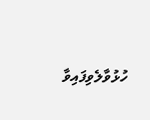ހުޅުވާލެވިފައިވާ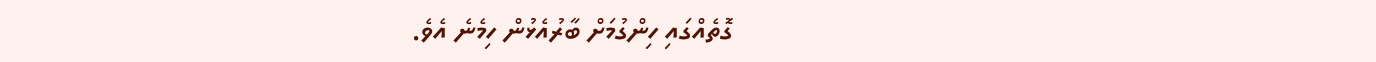ގޮތެއްގައި ހިންގުމަށް ބާރުއެޅުން ހިމެނެ އެވެ.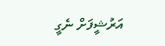އަރުޝީފަށް ނެގީ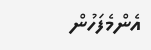އެންމެފަހުން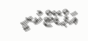އަޕްޑޭޓްކުރީ